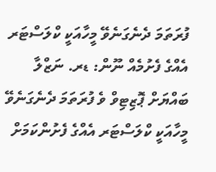ފުރަތަމަ ދެނެގަނެވޭ މީހާއަކީ ކްލަސްޓަރ އެއްގެ ފެށުމެއް ނޫން: ޑރ. ނަޒްލާ
ބައްޔަށް ޕޮޒިޓިވް ވެ ފުރަތަމަ ދެނެގަނެވޭ މީހާއަކީ ކްލަސްޓަރ އެއްގެ ފެށުންކަމަށް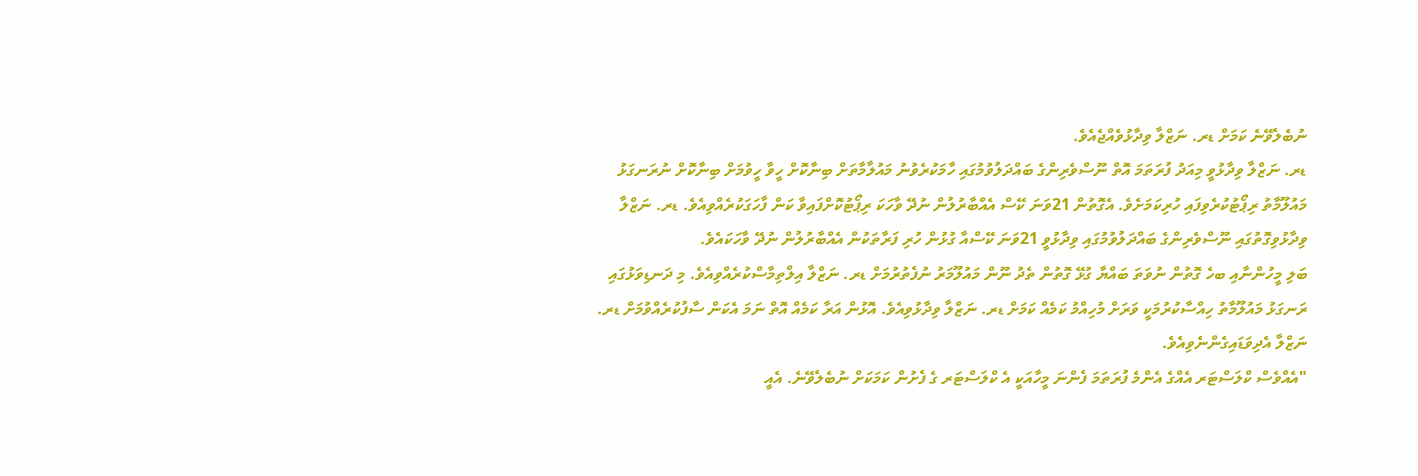ނުބެލެވޭނެ ކަމަށް ޑރ. ނަޒްލާ ވިދާޅުވެއްޖެއެވެ.
ޑރ. ނަޒްލާ ވިދާޅުވީ މިއަދު ފުރަތަމަ އޮތް ނޫސްވެރިންގެ ބައްދަލުވުމުގައި ހާމަކުރެވުނު މައުލާމާތަށް ބިނާކޮށް ހީވާ ހީވުމަށް ބިނާކޮށް ނުރަނގަޅު މައުލޫމާތު ރިޕޯޓުކުރެވިފައި ހުރިކަމަށެވެ. އެގޮތުން 21ވަނަ ކޭސް އެއްބާރުލުން ނުދޭ ވާހަކަ ރިޕޯޓުކޮށްފައިވާ ކަން ފާހަގަކުރެއްވިއެވެ. ޑރ. ނަޒްލާ ވިދާޅުވިގޮތުގައި ނޫސްވެރިންގެ ބައްދަލުވުމުގައި ވިދާޅުވީ 21ވަނަ ކޭސްއާ ގުޅުން ހުރި ފަރާތަކުން އެއްބާރުލުން ނުދޭ ވާހަކައެވެ.
ބަލި މީހުންނާއި ބހެ ގޮތުން ނުވަތަ ބައްޔާ ގުޅޭ ގޮތުން ތެދު ނޫން މައުލޫމަރު ނުފެތުރުމަށް ޑރ. ނަޒްލާ އިލްތިމާސްކުރެއްވިއެވެ. މި ދަނޑިވަޅުގައި ރަނގަޅު މައުލޫމާތު ހިއްސާކުރުމަކީ ވަރަށް މުހިއްމު ކަމެއް ކަމަށް ޑރ. ނަޒްލާ ވިދާޅުވިއެވެ. އޮޅުން އަރާ ކަމެއް އޮތް ނަމަ އެކަން ސާފުކުރެއްވުމަށް ޑރ. ނަޒްލާ އެދިވަޑައިގެންނެވިއެވެ.
"އެއްވެސް ކްލަސްޓަރ އެއްގެ އެންމެ ފުރަތަމަ ފެންނަ މީހާއަކީ އެ ކްލަސްޓަރ ގެ ފެށުން ކަމަކަށް ނުބެލެވޭނެ. އެއީ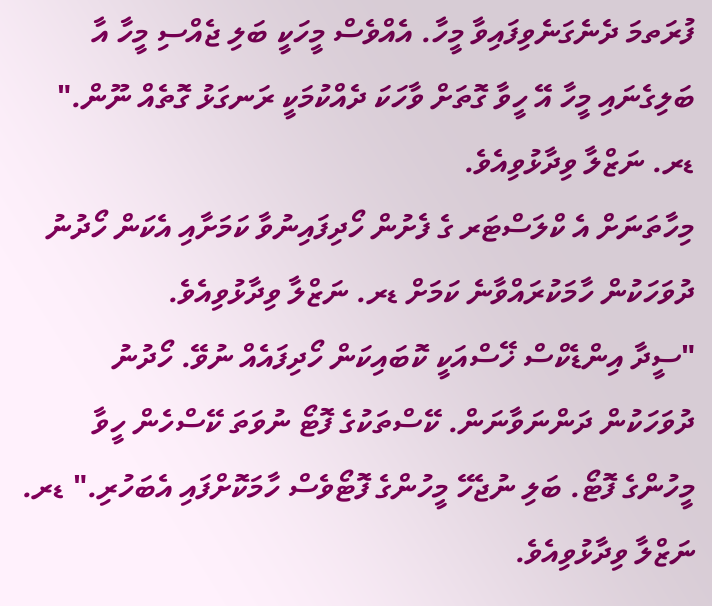ފުރަތމަ ދެނެގަނެވިފައިވާ މީހާ. އެއްވެސް މީހަކީ ބަލި ޖެއްސި މީހާ އާ ބަލިގެނައި މީހާ އޭ ހީވާ ގޮތަށް ވާހަކަ ދެއްކުމަކީ ރަނގަޅު ގޮތެއް ނޫން." ޑރ. ނަޒްލާ ވިދާޅުވިއެވެ.
މިހާތަނަށް އެ ކްލަސްޓަރ ގެ ފެށުން ހޯދިފައިނުވާ ކަމަށާއި އެކަން ހޯދުނު ދުވަހަކުން ހާމަކުރައްވާނެ ކަމަށް ޑރ. ނަޒްލާ ވިދާޅުވިއެވެ.
"ސީދާ އިންޑެކްސް ޚޭސްއަކީ ކޮބައިކަން ހޯދިފައެއް ނުވޭ. ހޯދުނު ދުވަހަކުން ދަންނަވާނަން. ކޭސްތަކުގެ ފޮޓޯ ނުވަތަ ކޭސްހެން ހީވާ މީހުންގެ ފޮޓޯ. ބަލި ނުޖެހޭ މީހުންގެ ފޮޓޯވެސް ހާމަކޮށްފައި އެބަހުރި." ޑރ. ނަޒްލާ ވިދާޅުވިއެވެ.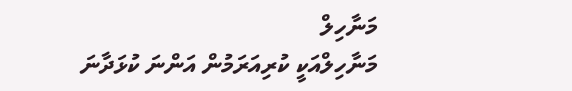މަނާހިލް
މަނާހިލްއަކީ ކުރިއަރަމުން އަންނަ ކުޅަދާނަ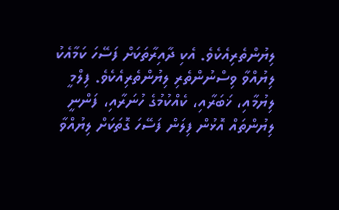ލިޔުންތެރިއެކެވެ. އެކި ދާއިރާތަކަށް ފަސޭހަ ކަމާއެކު ލިޔުއްވާ ވިސްނުންތެރި ލިޔުންތެރިއެކެވެ. ފިލްމީ ލިޔުމާއި، ޚަބަރާއި، ކެއްކުމުގެ ހުނަރާއި، ފަންނީ ލިޔުންތައް އޮޅުން ފިލަން ފަސޭހަ ގޮތަކަށް ލިޔުއްވާ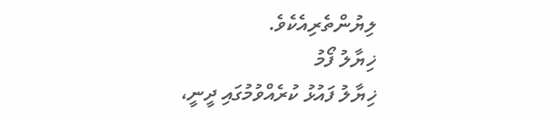ލިޔުންތެރިއެކެވެ.
ޚިޔާލު ފޯމު
ޚިޔާލު ފައުޅު ކުރެއްވުމުގައި ދީނީ،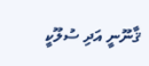ޤާނޫނީ އަދި ސުލޫކީ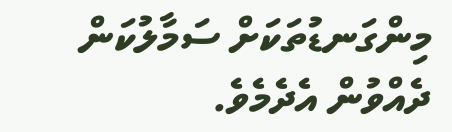މިންގަނޑުތަކަށް ސަމާލުކަން ދެއްވުން އެދެމެވެ.